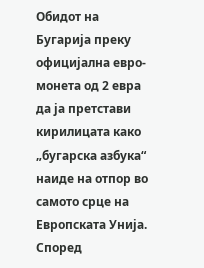Обидот на Бугарија преку официјална евро-монета од 2 евра да ја претстави кирилицата како „бугарска азбука“ наиде на отпор во самото срце на Европската Унија.
Според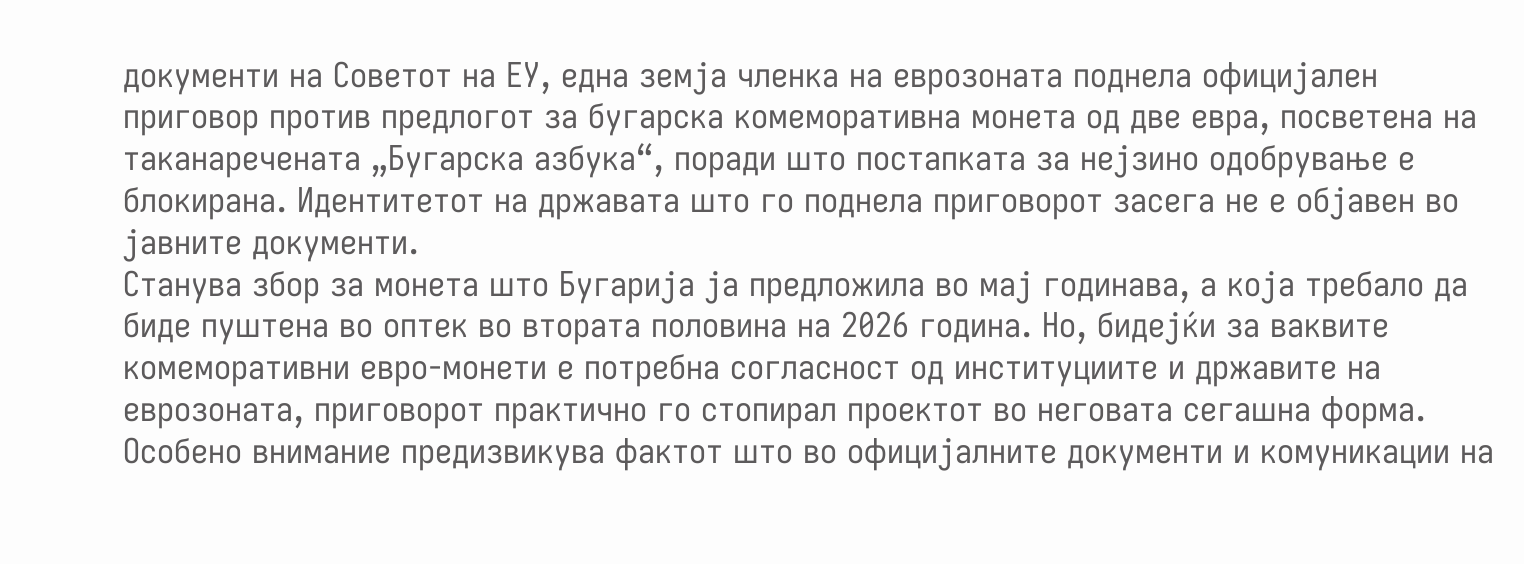документи на Советот на ЕУ, една земја членка на еврозоната поднела официјален приговор против предлогот за бугарска комеморативна монета од две евра, посветена на таканаречената „Бугарска азбука“, поради што постапката за нејзино одобрување е блокирана. Идентитетот на државата што го поднела приговорот засега не е објавен во јавните документи.
Станува збор за монета што Бугарија ја предложила во мај годинава, а која требало да биде пуштена во оптек во втората половина на 2026 година. Но, бидејќи за ваквите комеморативни евро-монети е потребна согласност од институциите и државите на еврозоната, приговорот практично го стопирал проектот во неговата сегашна форма.
Особено внимание предизвикува фактот што во официјалните документи и комуникации на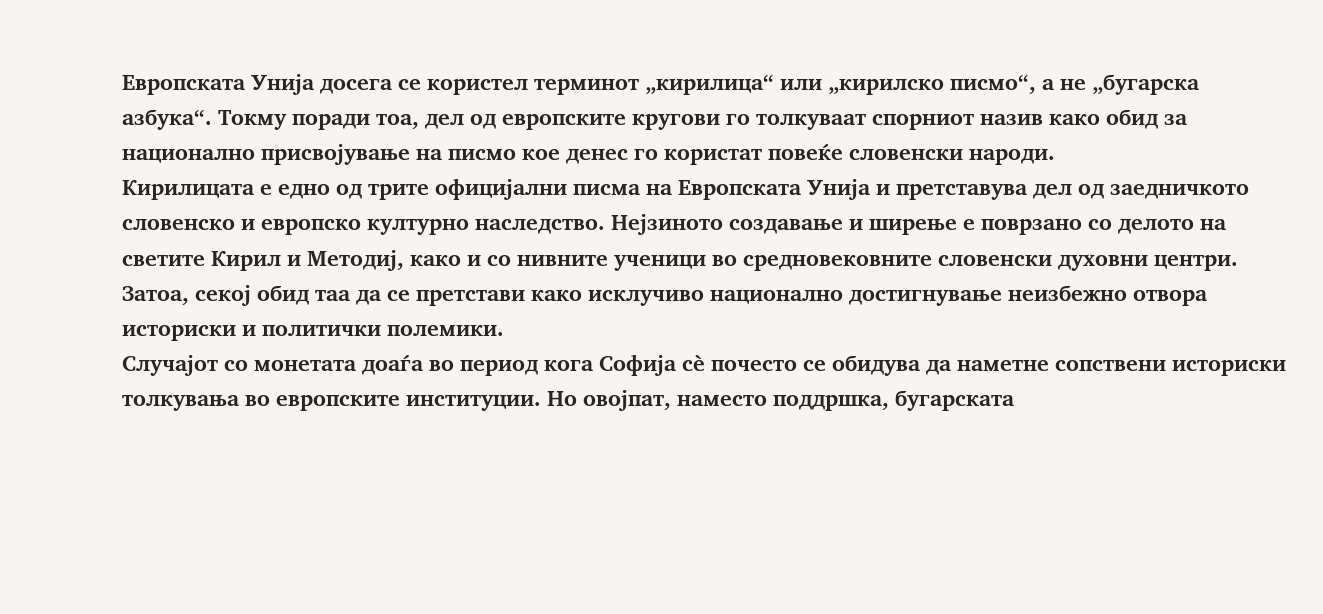Европската Унија досега се користел терминот „кирилица“ или „кирилско писмо“, а не „бугарска азбука“. Токму поради тоа, дел од европските кругови го толкуваат спорниот назив како обид за национално присвојување на писмо кое денес го користат повеќе словенски народи.
Кирилицата е едно од трите официјални писма на Европската Унија и претставува дел од заедничкото словенско и европско културно наследство. Нејзиното создавање и ширење е поврзано со делото на светите Кирил и Методиј, како и со нивните ученици во средновековните словенски духовни центри. Затоа, секој обид таа да се претстави како исклучиво национално достигнување неизбежно отвора историски и политички полемики.
Случајот со монетата доаѓа во период кога Софија сè почесто се обидува да наметне сопствени историски толкувања во европските институции. Но овојпат, наместо поддршка, бугарската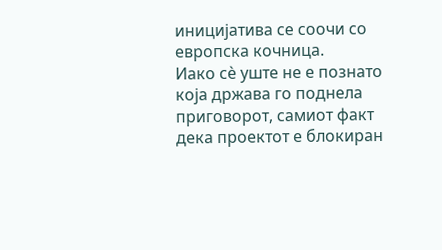иницијатива се соочи со европска кочница.
Иако сè уште не е познато која држава го поднела приговорот, самиот факт дека проектот е блокиран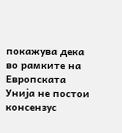покажува дека во рамките на Европската Унија не постои консензус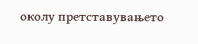околу претставувањето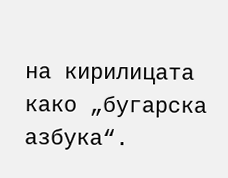на кирилицата како „бугарска азбука“.